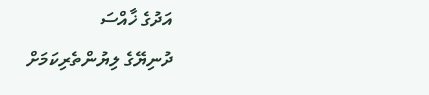އަދުގެ ޚާއްސަ
ދުނިޔޭގެ ލިޔުންތެރިކަމަށް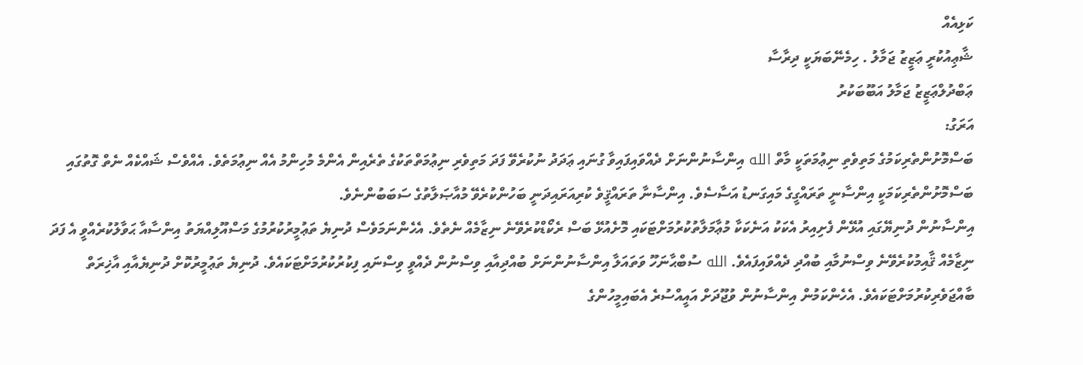ކަޅިއެއް
ޝާޢިއުކުރީ ޢަޒީޒު ޖަމާލު . ހިމެނޭބަޔަކީ ދިރާސާ
ޢަބްދުލްޢަޒީޒު ޖަމާލު އަބޫބަކުރު
އަރަގު:
ބަސްމޮށުންތެރިކަމުގެ މަތިވެތި ނިޢުމަތަކީ މާތް الله އިންސާނުންނަށް ދެއްވައިފައިވާ ގުނައި ޢަދަދު ނުކުރެވޭ ފަދަ މަތިވެރި ނިޢުމަތްތަކުގެ ތެރެއިން އެންމެ މުހިންމު އެއް ނިޢުމަތެވެ. އެއްވެސް ޝައްކެއް ނެތް ގޮތުގައި ބަސްމޮށުންތެރިކަމަކީ އިންސާނީ ތަރައްގީގެ މައިގަނޑު އަސާސެވެ. އިންސާނާ ތަރައްޤީވެ ކުރިއަރައިދަނީ ބަހުންކުރެވޭ މުއާޞަލާތުގެ ސަބަބުންނެވެ.
އިންސާނުން ދުނިޔޭގައި އުޅޭން ފެށިއިރު އެކަކު އަނެކަކާ މުޢާމަލާތުކުރުމަށްޓަކައި މޮށެއުޅޭ ބަސް ރެކޯޑްކުރެވޭނެ ނިޒާމެއް ނެތެވެ. އެހެންނަމަވެސް ދުނިޔެ ތަޢުމީރުކުރުމުގެ މަސްއޫލިއްޔަތު އިންސާއާ ޙަވާލުކުރެއްވީ އެ ފަދަ ނިޒާމެއް ޤާއިމުކުރެވޭނެ ވިސްނުމާއި ބުއްދި ދެއްވައިފައެވެ. الله ސުބްޙާނަހޫ ވަތައަލާ އިންސާނުންނަށް ބުއްދިއާއި ވިސްނުން ދެއްވީ ވިސްނައި ފިކުރުކުރުމަށްޓަކައެވެ. ދުނިޔެ ތަޢުމީރުކޮށް ދުނިޔެއާއި އާޚިރަތް ބާއްޖަވެރިކުރުމަށްޓަކައެވެ. އެހެންކަމުން އިންސާނުން ވުޖޫދަށް އައީއްސުރެ އެބައިމީހުންގެ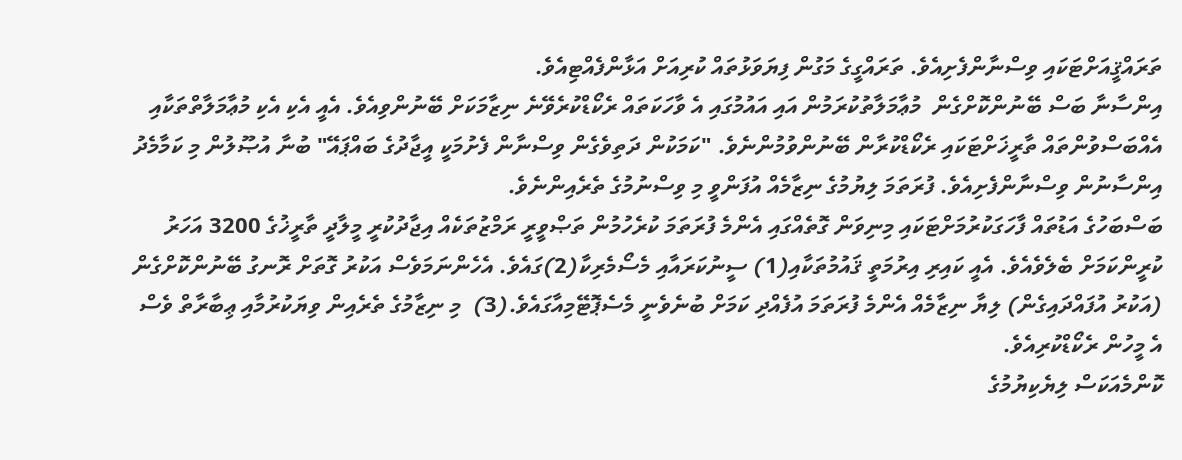ތަރައްޤީއަށްޓަކައި ވިސްނާންފެށިއެވެ. ތަރައްގީގެ މަގުން ފިޔަވަޅުތައް ކުރިއަށް އަޅާންފެއްޓިއެވެ.
އިންސާނާ ބަސް ބޭނުންކޮށްގެން  މުޢާމަލާތުކުރަމުން އައި އައުމުގައި އެ ވާހަކަތައް ރެކޯޑްކުރެވޭނެ ނިޒާމަކަށް ބޭނުންވިއެވެ. އެއީ އެކި އެކި މުޢާމަލާތްތަކާއި އެއްބަސްވުންތައް ތާރީޚަށްޓަކައި ރެކޯޑްކުރާން ބޭނުންވުމުންނެވެ. "ކަމަކުން ދަތިވެގެން ވިސްނާން ފެށުމަކީ އީޖާދުގެ ބައްޕައޭ" ބުނާ އުޞޫލުން މި ކަމާމެދު އިންސާނުން ވިސްނާންފެށިއެވެ. ފުރަތަމަ ލިޔުމުގެ ނިޒާމެއް އުފަންވީ މި ވިސްނުމުގެ ތެރެއިންނެވެ.
ބަސްބަހުގެ އަޑުތައް ފާހަގަކުރުމަށްޓަކައި މިނިވަން ގޮތެއްގައި އެންމެ ފުރަތަމަ ކުރެހުމުން ތަޞްވީރީ ރަމްޒުތަކެއް އިޖާދުކުރީ މީލާދީ ތާރީޚުގެ 3200 އަހަރު ކުރީންކަމަށް ބެލެވެއެވެ. އެއީ ކައިރި އިރުމަތީ ޤައުމުތަކާއި(1) ސީނުކަރައާއި މެސޯމެރިކާ(2)ގައެވެ. އެހެންނަމަވެސް އަކުރު ގޮތަށް ރޮނގު ބޭނުންކޮށްގެން (އަކުރު އުފައްދައިގެން) ލިޔާ ނިޒާމެއް އެންމެ ފުރަތަމަ އުފެއްދި ކަމަށް ބުނެވެނީ މެސެޕޮޓޭމިއާގައެވެ.(3)  މި ނިޒާމުގެ ތެރެއިން ވިޔަކުރުމާއި ޢިބާރާތް ވެސް އެ މީހުން ރެކޯޑްކުރިއެވެ.
ކޮންމެއަކަސް ލިޔެކިޔުމުގެ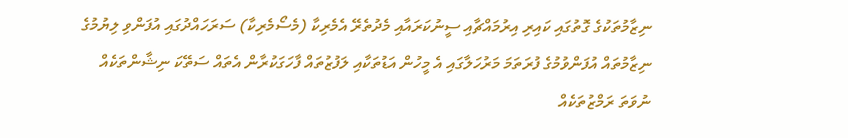ނިޒާމުތަކުގެ ގޮތުގައި ކައިރި އިރުމައްޗާއި ސީނުކަރައާއި މެދުތެރޭ އެމެރިކާ (މެސޯމެރިކާ) ސަރަހައްދުގައި އުފަންވި ލިޔުމުގެ ނިޒާމުތައް އުފަންވުމުގެ ފުރަތަމަ މަރުހަލާގައި އެ މީހުން އަޑުތަކާއި ލަފުޒުތައް ފާހަގަކުރާން އެތައް ސަތޭކަ ނިޝާންތަކެއް ނުވަތަ ރަމްޒުތަކެއް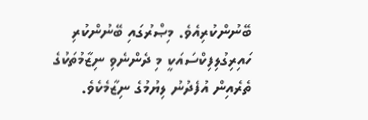ބޭނުންކުރިއެވެ. މިޞްރުގައި ބޭނުންކުރި ހައިރިގުލިފިކްސައަކީ މި ދެންނެވި ނިޒާމުތަކުގެ ތެރެއިން އުފެދުނު ލިޔުމުގެ ނިޒާމެކެވެ.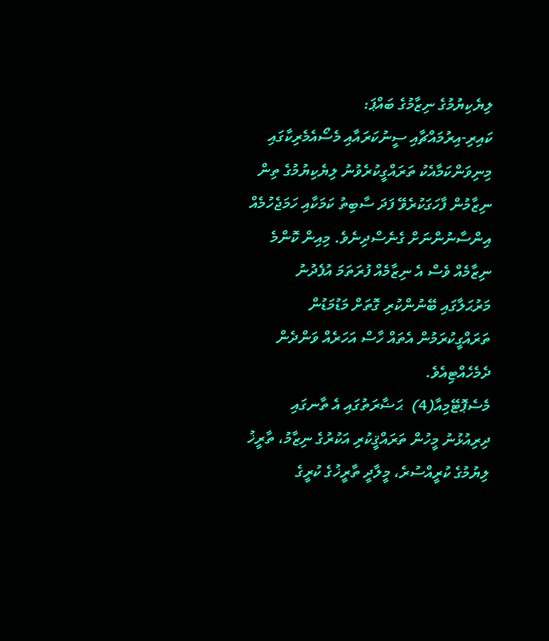ލިޔެކިޔުމުގެ ނިޒާމުގެ ބައްޕަ:
ކައިރި-އިރުމައްޗާއި ސީނުކަރައާއި މެސޯއެމެރިކާގައި މިނިވަންކަމާއެކު ތަރައްގީކުރެވުނު ލިޔެކިޔުމުގެ ތިން ނިޒާމުން ފާހަގަކުރެވޭ ފަދަ ސާބިތު ކަމަކާއި ހަމަޖެހުމެއް އިންސާނުންނަށް ގެނެސްދިނެވެ. މިއިން ކޮންމެ ނިޒާމެއް ވެސް އެ ނިޒާމެއް ފުރަތަމަ އުފެދުނު މަރުޙަލާގައި ބޭނުންކުރި ގޮތަށް މަޑުމަޑުން ތަރައްގީކުރަމުން އެތައް ހާސް އަހަރެއް ވަންދެން ދެމެހެއްޓިއެވެ.
މެސެޕޮޓޭމިއާ(4)  ޙަޟާރަތުގައި އެ ތާނގައި ދިރިއުޅުނު މީހުން ތަރައްޤީކުރި އަކުރުގެ ނިޒާމު، ތާރީޚު ލިޔުމުގެ ކުރީއްސުރެ، މީލާދީ ތާރީޚުގެ ކުރީގެ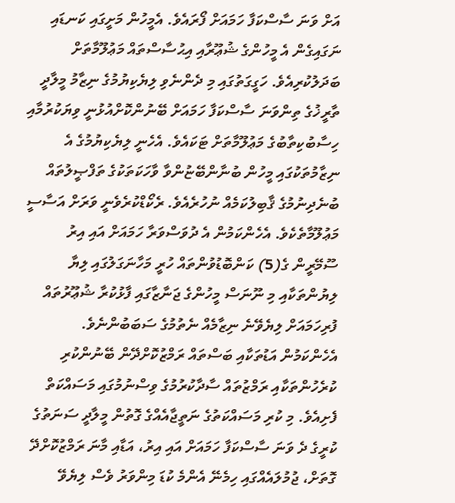އަށް ވަނަ ސާސްކަފާ ހަމައަށް ފޯރައެވެ. އެމީހުން މަށީގައި ކަނޑައި ނަގައިގެން އެ މީހުންގެ ޝުޢޫރާއި އިޙުސާސްތައް މަޢުލޫމާތަށް ބަދަލުކުރިއެވެ. ހަގީގަތުގައި މި ދެންނެވި ލިޔެކިޔުމުގެ ނިޒާމު މީލާދީ ތާރީޚުގެ ތިންވަނަ ސާސްކަފާ ހަމައަށް ބޭނުންކޮށްއުޅުނީ ވިޔަކުރުމާއި ހިސާބުކިތާބުގެ މަޢުލޫމާތަށް ޓަކައެވެ. އެހެނީ ލިޔެކިޔުމުގެ އެ ނިޒާމުތަކުގައި މީހުން ބުނާންބޭޏުންވާ ވާހަކަތަކުގެ ތަފްޞީލުތައް ބުނެދިނުމުގެ ޤާބިލުކަމެއް ނުހުރެއެވެ. ރެކޯޑްކުރެވެނީ ވަރަށް އަސާސީ މަޢުލޫމާތެކެވެ. އެހެންކަމުން އެ ދުވަސްވަރާ ހަމައަށް އައި އިރު ސޫމޭރީން ގެ(5) ކަންބޮޑުވުންތައް ހުރީ މަހާނަގަލުގައި ލިޔާ ލިޔުންތަކާއި މި ނޫނަސް މީހުންގެ ޖަނާޒާގައި ފާޅުކުރާ ޝުޢޫރުތައް ފުރިހަމައަށް ލިޔެވޭނެ ނިޒާމެއް ނެތުމުގެ ސަބަބުންނެވެ. އެހެންކަމުން އަޑުތަކާއި ބަސްތައް ރަމްޒުކޮށްދޭން ބޭނުންކުރި ކުރެހުންތަކާއި ރަމްޒުތައް ސާދާކުރުމުގެ ވިސްނުމުގައި މަސައްކަތް ފެށިއެވެ. މި ކުރި މަސައްކަތުގެ ނަތީޖާއެއްގެ ގޮތުން މީލާދީ ސަނަތުގެ ކުރީގެ ދެ ވަނަ ސާސްކަފާ ހަމައަށް އައި އިރު، އަޑާއި މާނަ ރަމްޒުކޮށްދޭ ގޮތަށް، ޖުމުލައެއްގައި ހިމެނޭ އެންމެ ކުޑަ މިންވަރު ވެސް ލިޔެވޭ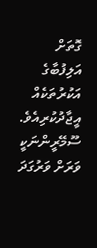ގޮތަށް އަލިފުބާގެ އަކުރުތަކެއް އީޖާދުކުރިއެވެ. ސޫމޭރީންނަކީ ވަރަށް ވަރުގަދަ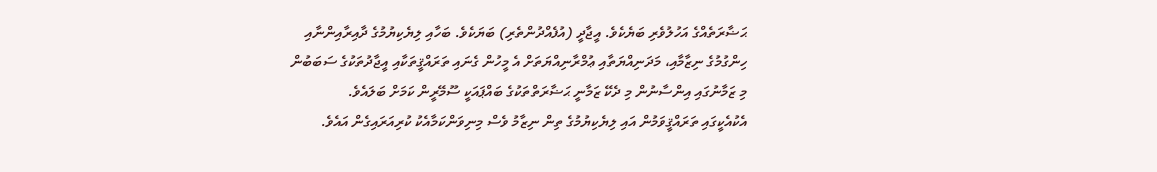ޙަޟާރަތެއްގެ އަހުލުވެރި ބަޔެކެވެ. އީޖާދީ (އުފެއްދުންތެރި) ބަޔަކެވެ. ބަހާއި ލިޔެކިޔުމުގެ ދާއިރާއިންނާއި ހިންގުމުގެ ނިޒާމާއި، މަދަނިއްޔަތާއި ޢުމްރާނިއްޔަތަށް އެ މީހުން ގެނައި ތަރައްޤީތަކާއި އީޖާދުތަކުގެ ސަބަބުން މި ޒަމާނުގައި އިންސާނުން މި ދެކޭ ޒަމާނީ ޙަޟާރަތްތަކުގެ ބައްޕައަކީ ސޫމޭރީން ކަމަށް ބަލައެވެ.
އެކުއެކީގައި ތަރައްޤީވަމުން އައި ލިޔެކިޔުމުގެ ތިން ނިޒާމު ވެސް މިނިވަންކަމާއެކު ކުރިއަރައިގެން އައެވެ.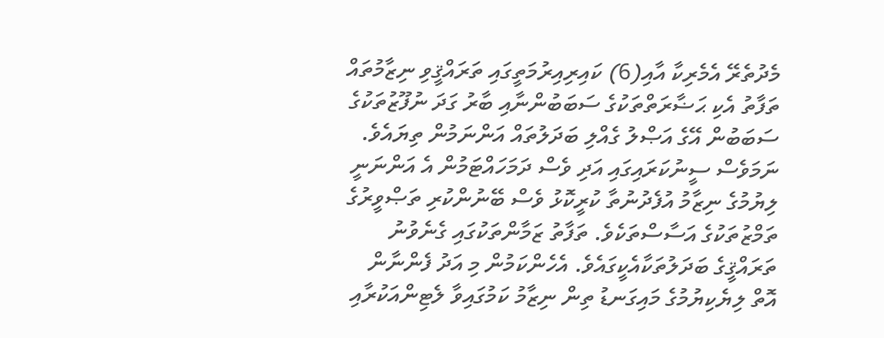މެދުތެރޭ އެމެރިކާ އާއި(6) ކައިރިއިރުމަތީގައި ތަރައްޤީވި ނިޒާމުތައް ތަފާތު އެކި ޙަޟާރަތްތަކުގެ ސަބަބުންނާއި ބާރު ގަދަ ނުފޫޒުތަކުގެ ސަބަބުން އޭގެ އަޞްލު ގެއްލި ބަދަލުތައް އަންނަމުން ތިޔައެވެ. ނަމަވެސް ސީނުކަރައިގައި އަދި ވެސް ދަމަހައްޓަމުން އެ އަންނަނީ ލިޔުމުގެ ނިޒާމު އުފެދުނުތާ ކުރީކޮޅު ވެސް ބޭނުންކުރި ތަޞްވީރުގެ ތަމްޒުތަކުގެ އަސާސްތަކެވެ. ތަފާތު ޒަމާންތަކުގައި ގެނެވުނު ތަރައްޤީގެ ބަދަލުތަކާއެކީގައެވެ. އެހެންކަމުން މި އަދު ފެންނާން އޮތް ލިޔެކިޔުމުގެ މައިގަނޑު ތިން ނިޒާމު ކަމުގައިވާ ލެޓިންއަކުރާއި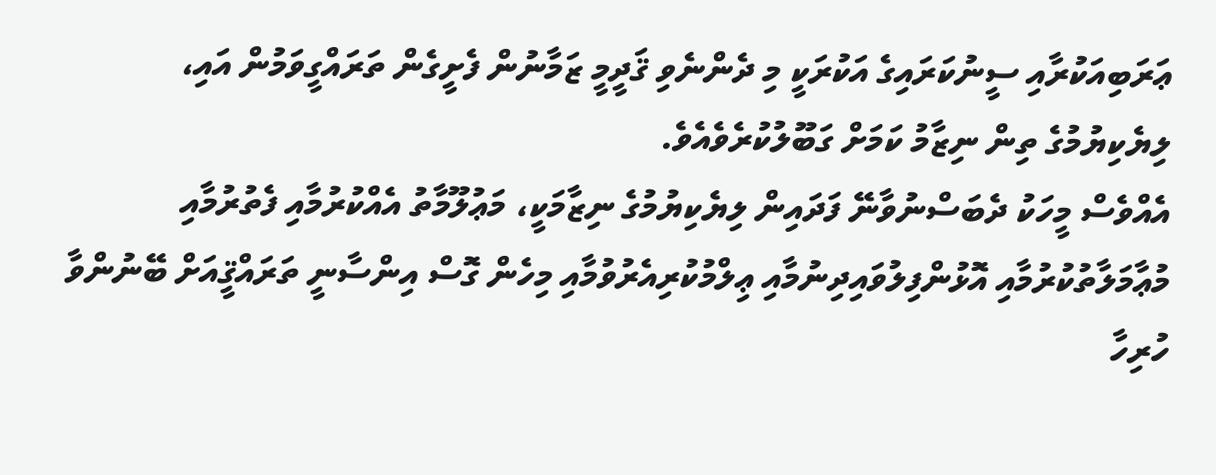ޢަރަބިއަކުރާއި ސީނުކަރައިގެ އަކުރަކީ މި ދެންނެވި ޤަދީމީ ޒަމާނުން ފެށީގެން ތަރައްގީވަމުން އައި، ލިޔެކިޔުމުގެ ތިން ނިޒާމު ކަމަށް ގަބޫލުކުރެވެއެވެ.
އެއްވެސް މީހަކު ދެބަސްނުވާނޭ ފަދައިން ލިޔެކިޔުމުގެ ނިޒާމަކީ، މަޢުލޫމާތު އެއްކުރުމާއި ފެތުރުމާއި މުޢާމަލާތުކުރުމާއި އޮޅުންފިލުވައިދިނުމާއި ޢިލްމުކުރިއެރުވުމާއި މިހެން ގޮސް އިންސާނީ ތަރައްޤީއަށް ބޭނުންވާ ހުރިހާ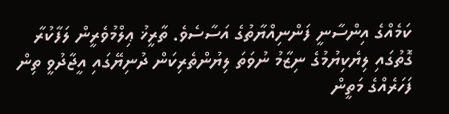ކަމެއްގެ އިންސާނީ ފަންނިއްޔާތުގެ އަސާސެވެ. ތާރީޚު ޢިލްމުވެރީން ލަފާކުރާ ގޮތުގައި ލިޔެކިޔުމުގެ ނިޒާމު ނުވަތަ ލިޔުންތެރިކަން ދުނިޔޭގައި އީޖާދުވީ ތިން ފަހަރެއްގެ މަތީން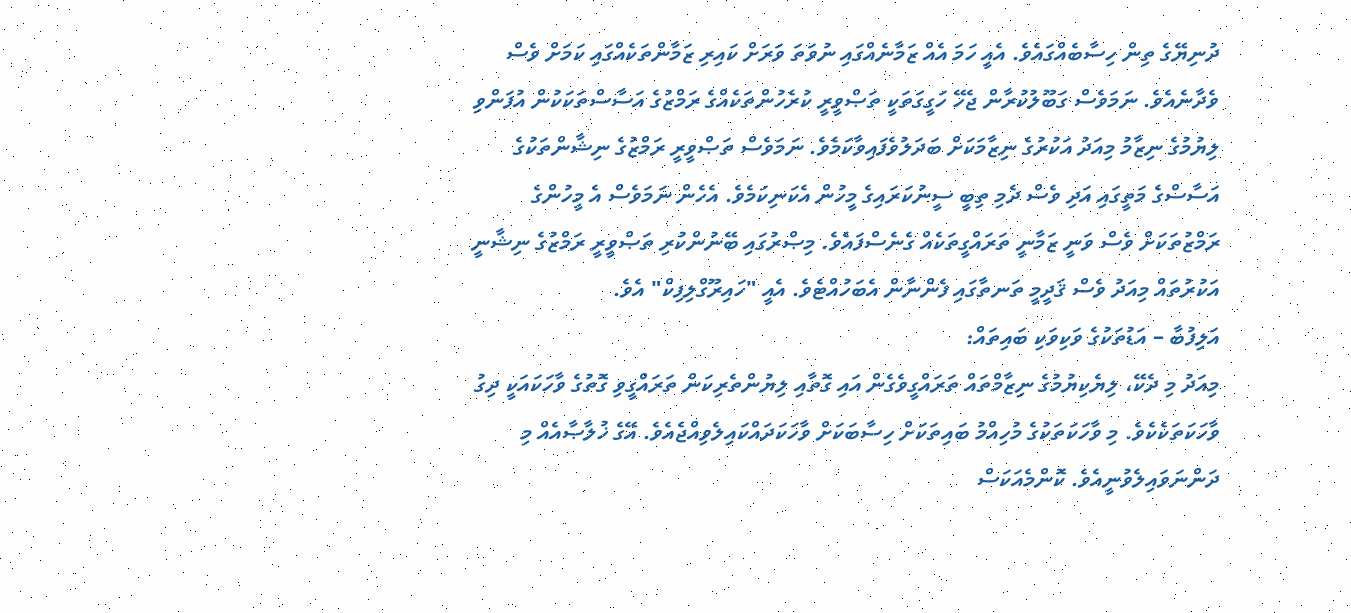ދުނިޔޭގެ ތިން ހިސާބެއްގައެވެ. އެއީ ހަމަ އެއް ޒަމާނެއްގައި ނުވަތަ ވަރަށް ކައިރި ޒަމާންތަކެއްގައި ކަމަށް ވެސް ވެދާނެއެވެ. ނަމަވެސް ގަބޫލުކުރާން ޖެހޭ ހަގީގަތަކީ ތަޞްވީރީ ކުރެހުންތަކެއްގެ ރަމްޒުގެ އަސާސްތަކަކުން އުފަންވި ލިޔުމުގެ ނިޒާމު މިއަދު އަކުރުގެ ނިޒާމަކަށް ބަދަލުވެފައިވާކަމެވެ. ނަމަވެސް ތަޞްވީރީ ރަމްޒުގެ ނިޝާންތަކުގެ އަސާސްގެ މަތީގައި އަދި ވެސް ދެމި ތިބީ ސީނުކަރައިގެ މީހުން އެކަނިކަމެވެ. އެހެން ނަމަވެސް އެ މީހުންގެ ރަމްޒުތަކަށް ވެސް ވަނީ ޒަމާނީ ތަރައްގީތަކެއް ގެނެސްފައެވެ. މިޞްރުގައި ބޭނުންކުރި ތަޞްވީރީ ރަމްޒުގެ ނިޝާނީ އަކުރުތައް މިއަދު ވެސް ޤަދީމީ ތަނތާގައި ފެންނާން އެބަހުއްޓެވެ. އެއީ "ހައިރޫގްލިފިކް" އެވެ.
އަލިފުބާ – އަޑުތަކުގެ ވަކިވަކި ބައިތައް:
މިއަދު މި ދެކޭ، ލިޔެކިޔުމުގެ ނިޒާމްތައް ތަރައްގީވެގެން އައި ގޮތާއި ލިޔުންތެރިކަން ތަރައްގީވި ގޮތުގެ ވާހަކައަކީ ދިގު ވާހަކަތަކެކެވެ. މި ވާހަކަތަކުގެ މުހިއްމު ބައިތަކަށް ހިސާބަކަށް ވާހަކަދައްކައިލެވިއްޖެއެވެ. އޭގެ ޚުލާޞާއެއް މި ދަންނަވައިލެވުނީއެވެ. ކޮންމެއަކަސް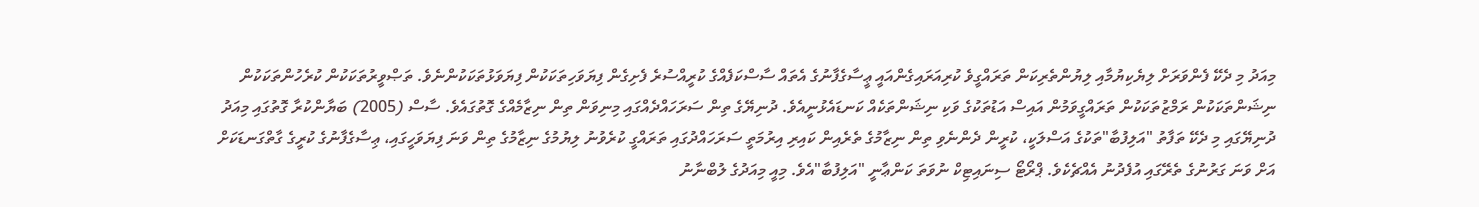މިއަދު މި ދެކޭ ފެންވަރަށް ލިޔެކިޔުމާއި ލިޔުންތެރިކަން ތަރައްގީވެ ކުރިއަރައިގެންއައީ ޢީސާގެފާނުގެ އެތައް ސާސްކަފެއްގެ ކުރީއްސުރެ ފެށިގެން ފިޔަވަހިތަކަކުން ފިޔަވަޅުތަކަކުންނެވެ. ތަޞްވީރުތަކަކުން ކުރެހުންތަކަކުން ނިޝަންތަކަކުން ރަމްޒުތަކަކުން ތަރައްގީވަމުން އައިސް އަޑުތަކުގެ ވަކި ނިޝަންތަކެއް ކަނޑައެޅުނީއެވެ. ދުނިޔޭގެ ތިން ސަރަހައްދެއްގައި މިނިވަން ތިން ނިޒާމެއްގެ ގޮތުގައެވެ. ސާސް (2005) ބަޔާންކުރާ ގޮތުގައި މިއަދު ދުނިޔޭގައި މި ދެކޭ ތަފާތު "އަލިފުބާ"ތަކުގެ އަސްލަކީ، ކުރީން ދެންނެވި ތިން ނިޒާމުގެ ތެރެއިން ކައިރި އިރުމަތީ ސަރަހައްދުގައި ތަރައްގީ ކުރެވުނު ލިޔުމުގެ ނިޒާމުގެ ތިން ވަނަ ފިޔަވަހީގައި، ޢިސާގެފާނުގެ ކުރީގެ ގާތްގަނޑަކަށް އަށް ވަނަ ގަރުނުގެ ތެރޭގައި އުފެދުނު އެއްޗެކެވެ. ޕްރޯޓޯ ސިނައިޓިކް ނުވަތަ ކަންޢާނީ "އަލިފުބާ"އެވެ. މިއީ މިއަދުގެ ލުބްނާނު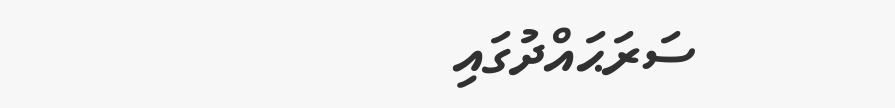ސަރަޙައްދުގައި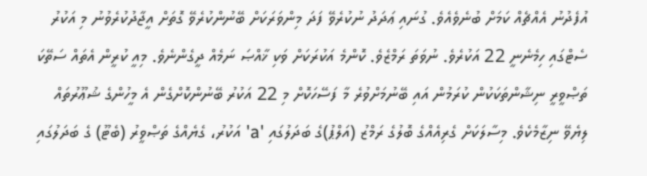އުފެދުނު އެއްޗެއް ކަމަށް ބުނެވެއެވެ. ގުނައި ޢަދަދު ނުކުރެވޭ ފަދަ މިންވަރަކަށް ބޭނުންކުރެވޭ ގޮތަށް އީޖާދުކުރެވުނު މި އަކުރު ސެޓްގައި ހިމެނެނީ 22 އަކުރެވެ. ނުވަތަ ރަމްޒެވެ. ކޮންމެ އަކުރަކަށް ވަކި ޚާއްޞަ ނަމެއް ދީގެންނެވެ. މިއީ ކުރީން އެތައް ސަތޭކަ ތަޞްވީރީ ނިޝާންތަކަކުން ކުރަމުން އައި ބޭނުމަށްވުރެ މާ ފަސޭހަކޮށް މި 22 އަކުރު ބޭނުންކޮށްގެން އެ މީހުންގެ ޝުޢޫރުތައް ލިޔެވޭ ނިޒާމެކެވެ. މިސާލަކަށް ގެރިއެއްގެ ބޮލުގެ ރަމްޒު (އަލްޕު)ގެ ބަދަލުގައި 'a' އަކުރު، ގެޔެއްގެ ތަޞްވީރު (ބެޓޫ) ގެ ބަދަލުގައި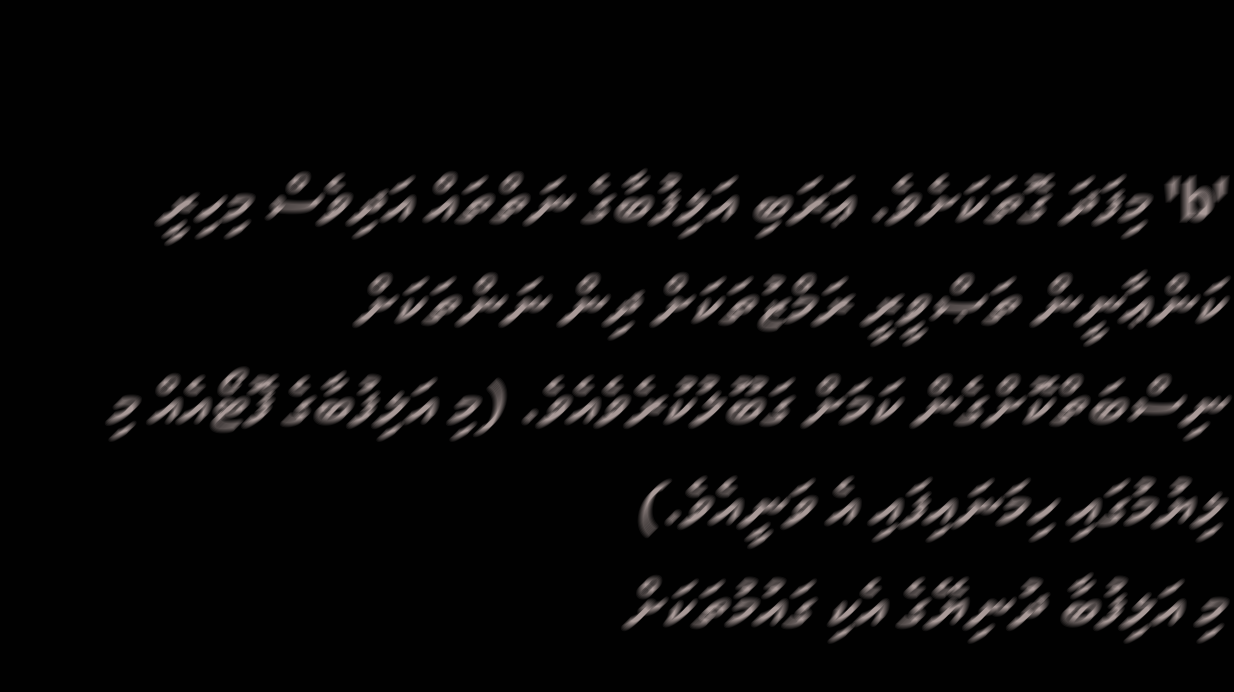'b' މިފަދަ ގޮތަކަށެވެ. ޢަރަބި އަލިފުބާގެ ނަތްތައް އަދިވެސް މިހިރީ ކަންޢާނީން ތަޞްވީރީ ރަމްޒުތަކަށް ދިން ނަންތަކަށް ނިސްބަތްކޮށްގެން ކަމަށް ގަބޫލުކުރެވެއެވެ. (މި އަލިފުބާގެ ފޮޓޯއެއް މި ލިޔުމުގައި ހިމަނައިފައި އެ ވަނީއެވެ.)
މި އަލިފުބާ ދުނިޔޭގެ އެކި ގައުމުތަކަށް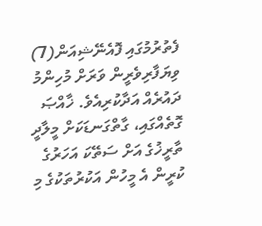ފެތުރުމުގައި ފޮއެނޭޝިއަން(7) ވިޔަފާރިވެރީން ވަރަށް މުހިންމު ދައުރެއް އަދާކުރިއެވެ. ޚާއްޞަ ގޮތެއްގައި، ގާތްގަނޑަކަށް މީލާދީ ތާރީޚުގެ އަށް ސަތޭކަ އަހަރުގެ ކުރީން އެ މީހުން އަކުރުތަކުގެ މި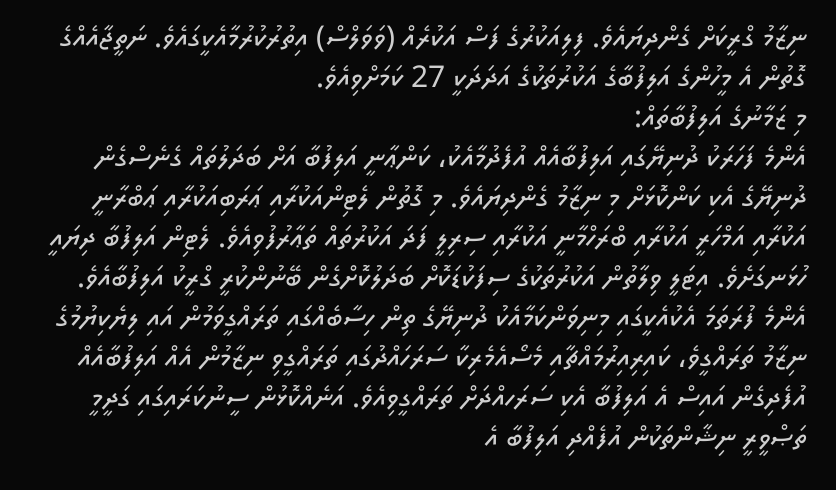ނިޒާމު ގްރީކަށް ގެންދިޔައެވެ. ފިލިއަކުރުގެ ފަސް އަކުރެއް (ވަވަލްސް) އިތުރުކުރުމާއެކީގައެވެ. ނަތީޖާއެއްގެ ގޮތުން އެ މީހުންގެ އަލިފުބާގެ އަކުރުތަކުގެ އަދަދަކީ 27 ކަމަށްވިއެވެ.
މި ޒަމާނުގެ އަލިފުބާތައް:
އެންމެ ފަހަރަކު ދުނިޔޭގައި އަލިފުބާއެއް އުފެދުމާއެކު، ކަންޢާނީ އަލިފުބާ އަށް ބަދަލުތައް ގެނެސްގެން ދުނިޔޭގެ އެކި ކަންކޮޅަށް މި ނިޒާމު ގެންދިޔައެވެ. މި ގޮތުން ލެޓިންއަކުރާއި ޢަރަބިއަކުރާއި ޢަބްރާނީ އަކުރާއި އަމްހަރީ އަކުރާއި ބްރަހްމާނީ އަކުރާއި ސިރިލީ ފަދަ އަކުރުތައް ތަޢާރުފުވިއެވެ. ލެޓިން އަލިފުބާ ދިޔައީ ހުޅަނގަށެވެ. އިޓަލީ ވިލާތުން އަކުރުތަކުގެ ސިފަކުޑަކޮށް ބަދަލުކޮށްގެން ބޭނުންކުރީ ގްރީކު އަލިފުބާއެވެ.
އެންމެ ފުރަތަމަ އެކުއެކީގައި މިނިވަންކަމާއެކު ދުނިޔޭގެ ތިން ހިސާބެއްގައި ތަރައްގީވަމުން އައި ލިޔެކިޔުމުގެ ނިޒާމު ތަރައްގީވެ، ކައިރިއިރުމައްޗާއި މެސޯއެމެރިކާ ސަރަހައްދުގައި ތަރައްގީވި ނިޒާމުން އެއް އަލިފުބާއެއް އުފެދިގެން އައިސް އެ އަލިފުބާ އެކި ސަރަހއްދަށް ތަރައްގީވިއެވެ. އަނެއްކޮޅުން ސީނުކަރައިގައި ގަދީމީ ތަޞްވީރީ ނިޝާންތަކުން އުފެއްދި އަލިފުބާ އެ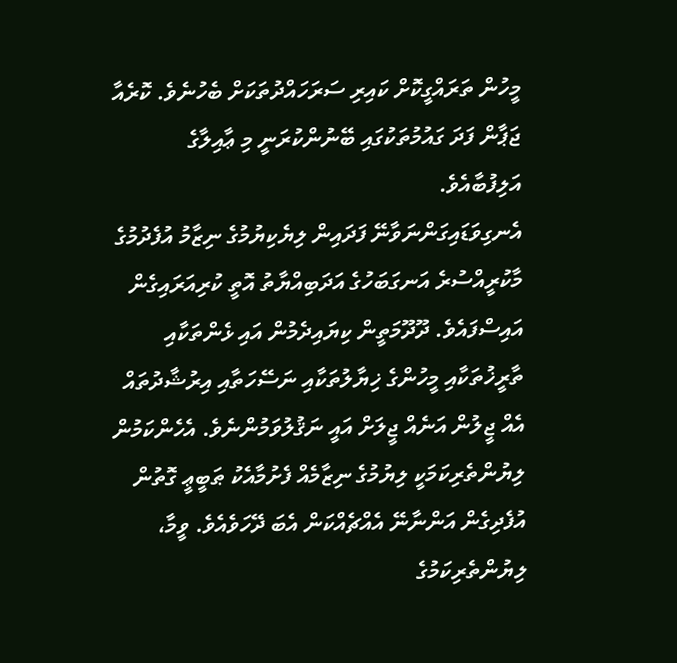މީހުން ތަރައްގީކޮށް ކައިރި ސަރަހައްދުތަކަށް ބެހުނެވެ. ކޮރެއާ ޖަޕާން ފަދަ ގައުމުތަކުގައި ބޭނުންކުރަނީ މި ޢާއިލާގެ އަލިފުބާއެވެ.
އެނގިވަޑައިގަންނަވާނޭ ފަދައިން ލިޔެކިޔުމުގެ ނިޒާމު އުފެދުމުގެ މާކުރީއްސުރެ އަނގަބަހުގެ އަދަބިއްޔާތު އޮތީ ކުރިއަރައިގެން އައިސްފައެވެ. ދޫދޫމަތީން ކިޔައިދެމުން އައި ޅެންތަކާއި ތާރީޚުތަކާއި މީހުންގެ ޚިޔާލުތަކާއި ނަސޭހަތާއި އިރުޝާދުތައް އެއް ޖީލުން އަނެއް ޖީލަށް އައީ ނަޤުލުވަމުންނެވެ. އެހެންކަމުން ލިޔުންތެރިކަމަކީ ލިޔުމުގެ ނިޒާމެއް ފެށުމާއެކު ޠަބީޢީ ގޮތުން އުފެދިގެން އަންނާނޭ އެއްޗެއްކަން އެބަ ދޭހަވެއެވެ. ވީމާ، ލިޔުންތެރިކަމުގެ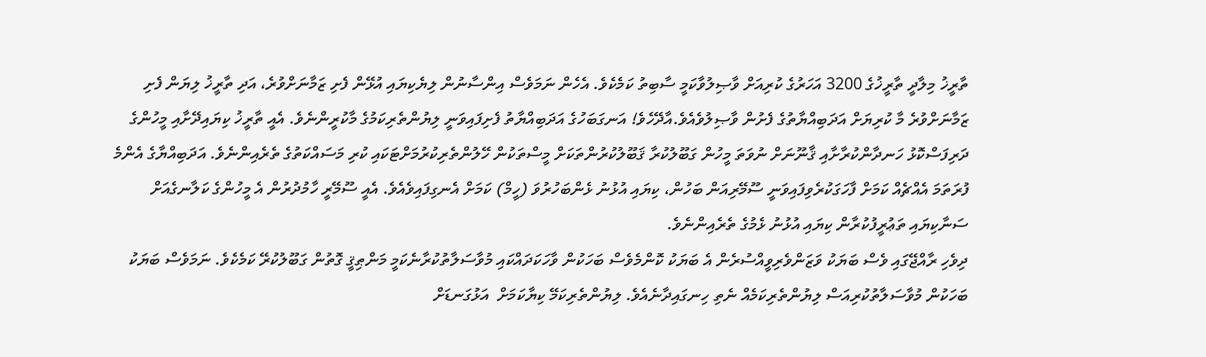ތާރީޚު މިލާދީ ތާރީޚުގެ 3200 އަހަރުގެ ކުރިއަށް ވާޞިލުވާކަމީ ސާބިތު ކަމެކެވެ. އެހެން ނަމަވެސް އިންސާނުން ލިޔެކިޔައި އުޅޭން ފެށި ޒަމާނަށްވުރެ، އަދި ތާރީޚު ލިޔަން ފެށި ޒަމާނަށްވުރެ މާ ކުރިޔަށް އަދަބިއްޔާތުގެ ފެށުން ވާޞިލުވެއެވެ.އާދޭހެވެ! އަނގަބަހުގެ އަދަބިއްޔާތު ފެށިފައިވަނީ ލިޔުންތެރިކަމުގެ މާކުރީންނެވެ. އެއީ ތާރީޚު ކިޔައިދޭށާއި މީހުންގެ ދަރިފަސްކޮޅު ހަނދާންކުރާށާއި ޤާނޫނަށް ނުވަތަ މީހުން ގަބޫލުކުރާ ޤަބޫލުކުރުންތަކަށް މީސްތަކުން ހޭލުންތެރިކުރުމަށްޓަކައި ކުރި މަސައްކަތުގެ ތެރެއިންނެވެ. އަދަބިއްޔާގެ އެންމެ ފުރަތަމަ އެއްޗެއް ކަމަށް ފާހަގަކުރެވިފައިވަނީ ސޫމޭރިއަން ބަހުން، ކިޔައި އުޅުނު ޅެންބަހުރުވަ (ހީމް) ކަމަށް އެނގިފައިވެއެވެ. އެއީ ސޫމޭރީ ހާމުދުރުން އެ މީހުންގެ ކަލާނގެއަށް ސަނާކިޔައި ތަޢުރީފުކުރާން ކިޔައި އުޅުނު ޅެމުގެ ތެރެއިންނެވެ.
ދިވެހި ރާއްޖޭގައި ވެސް ބަޔަކު ވަޒަންވެރިވީއްސުރެން އެ ބަޔަކު ކޮންމެވެސް ބަހަކުން ވާހަކަދައްކައި މުވާސަލާތުކުރާނެކަމީ މަންޠިޤީ ގޮތުން ގަބޫލުކުރޭ ކަމެކެވެ. ނަމަވެސް ބަޔަކު ބަހަކުން މުވާސަލާތުކުރިއަސް ލިޔުންތެރިކަމެއް ނެތި ހިނގައިދާނެއެވެ. ލިޔުންތެރިކަމޭ ކިޔާކަމަށް  އަޅުގަނޑަށް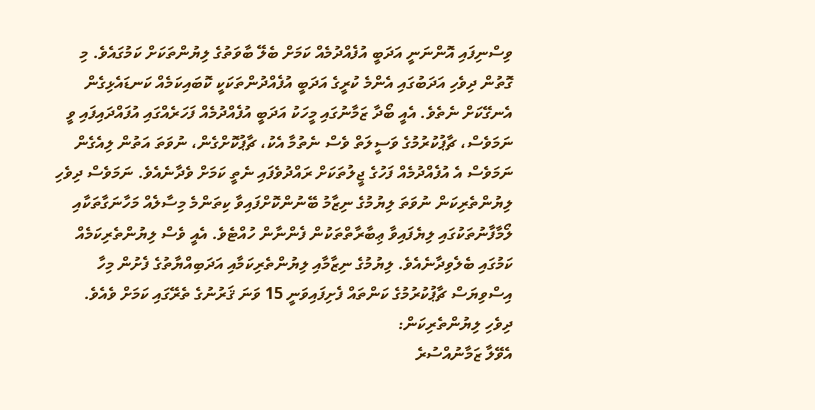ވިސްނިފައި އޮންނަނީ އަދަބީ އުފެއްދުމެއް ކަމަށް ބެލޭ ބާވަތުގެ ލިޔުންތަކަށް ކަމުގައެވެ. މި ގޮތުން ދިވެހި އަދަބުގައި އެންމެ ކުރީގެ އަދަބީ އުފެއްދުންތަކަކީ ކޮބައިކަމެއް ކަނޑައެޅިގެން އެނގޭކަށް ނެތެވެ. އެއީ ބޯދާ ޒަމާނުގައި މީހަކު އަދަބީ އުފެއްދުމެއް ފަހަރެއްގައި އުފައްދައިފައި ވީ ނަމަވެސް، ޗާޕުކުރުމުގެ ވަސީލަތް ވެސް ނެތުމާ އެކު، ޗާޕުކޮށްގެން، ނުވަތަ އަތުން ލިއެގެން ނަމަވެސް އެ އުފެއްދުމެއް ފަހުގެ ޖީލުތަކަށް ރައްދުވެފައި ނެތީ ކަމަށް ވެދާނެއެވެ. ނަމަވެސް ދިވެހި ލިޔުންތެރިކަން ނުވަތަ ލިޔުމުގެ ނިޒާމު ބޭނުންކޮށްފައިވާ ކިތަންމެ މިސާލެއް މަހާނަގާތަކާއި ލޯމާފާނުތަކުގައި ލިޔެފައިވާ ޢިބާރާތްތަކުން ފެންނާން ހުއްޓެވެ. އެއީ ވެސް ލިޔުންތެރިކަމެއް ކަމުގައި ބެލެވިދާނެއެވެ. ލިޔުމުގެ ނިޒާމާއި ލިޔުންތެރިކަމާއި އަދަބިއްޔާތުގެ ފެށުން މިހާ އިސްވިޔަސް ޗާޕުކުރުމުގެ ކަންތައް ފެށިފައިވަނީ 15 ވަނަ ޤަރުނުގެ ތެރޭގައި ކަމަށް ވެއެވެ.
ދިވެހި ލިޔުންތެރިކަން:
އެވޭލާ ޒަމާނުއްސުރެ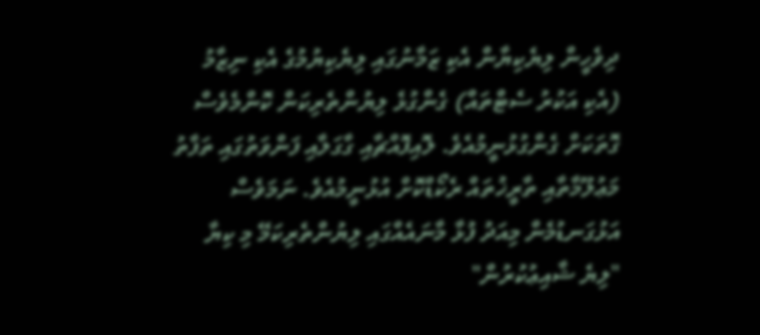ދިވެހީން ލިޔެކިޔާން އެކި ޒަމާނުގައި ލިޔެކިޔުމުގެ އެކި ނިޒާމު (އެކި އަކުރު ސެޓްތައް) ގެންގުޅެ ލިޔުންތެރިކަން ކޮންމެވެސް ގޮތަކަށް ގެންގުޅުނީމުއެވެ. ލޮއިފޮއްޗާއި ގާގަލާއި ފަންވަތުގައި ތަފާތު މަޢުލޫމާތާއި ތާރީޚުތައް ރެކޯޑްކޮށް އުޅުނީމުއެވެ. ނަމަވެސް އަޅުގަނޑުމެން މިއަދު ފުޅާ މާނައެއްގައި ލިޔުންތެރިކަމޭ މި ކިޔާ "ލިޔެ ޝާއިޢުކުރުން"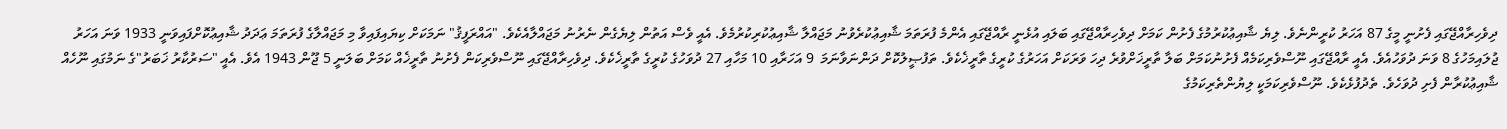ދިވެހިރާއްޖޭގައި ފެށުނީ މީގެ 87 އަހަރު ކުރީންނެވެ. ލިޔެ ޝާއިޢުކުރުމުގެ ފެށުން ކަމަށް ދިވެހިރާއްޖޭގައި ބަލައި އުޅެނީ ރާއްޖޭގައި އެންމެ ފުރަތަމަ ޝާއިޢުކުރެވުނު މަޖައްލާ ޝާއިޢުކުރިކުރުމެވެ. އެއީ ވެސް އަތުން ލިޔެގެން ނެރުނު މަޖައްލާއެކެވެ. "އައްރަފީޤު" ނަމަކަށް ކިޔައިފައިވާ މި މަޖައްލާގެ ފުރަތަމަ ޢަދަދު ޝާއިޢުކޮށްފައިވަނީ 1933 ވަނަ އަހަރު ޖުލައިމަހުގެ 8 ވަނަ ދުވަހުއެވެ. އެއީ ރާއްޖޭގައި ނޫސްވެރިކަމެއް ފެށުނުކަމަށް ބަލާ ތާރީޚަށްވުރެ ދިހަ ވަރަކަށް އަހަރުގެ ކުރީގެ ތާރީޚެކެވެ. ތަފުޞީލުކޮށް ދަންނަވާނަމަ  9 އަހަރާއި 10 މަހާއި 27 ދުވަހުގެ ކުރީގެ ތާރީޚެކެވެ. ދިވެހިރާއްޖޭގައި ނޫސްވެރިކަން ފެށުނު ތާރީޚެއް ކަމަށް ބަލަނީ 5 ޖޫން 1943 އެވެ. އެއީ "ސަރުކާރު ޚަބަރު"ގެ ނަމުގައި ނޫހެއް ޝާއިޢުކުރާން ފެށި ދުވަހެވެ. ތެދުފުޅެކެވެ. ނޫސްވެރިކަމަކީ ލިޔުންތެރިކަމުގެ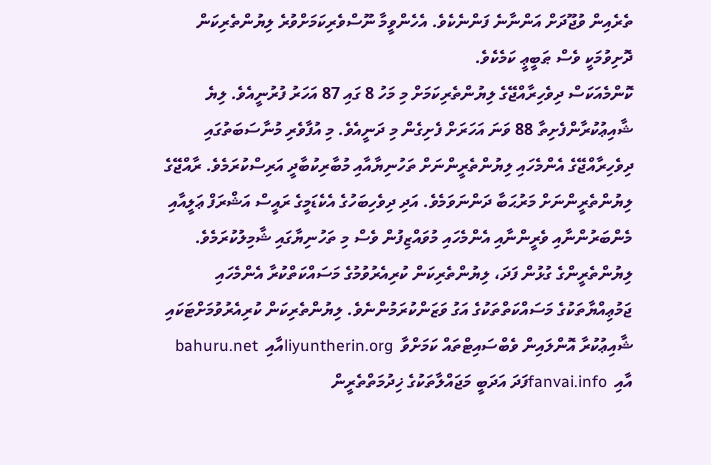ތެރެއިން ވުޖޫދަށް އަންނާނެ ފަންނެކެވެ. އެހެންވީމާ ނޫސްވެރިކަމަށްވުރެ ލިޔުންތެރިކަން ދޮށިވުމަކީ ވެސް ޠަބީޢީ ކަމެކެވެ.
ކޮންމެއަކަސް ދިވެހިރާއްޖޭގެ ލިޔުންތެރިކަމަށް މި މަހު 8 ގައި 87 އަހަރު ފުރުނީއެވެ. ލިޔެ ޝާއިޢުކުރާންފެށިތާ 88 ވަނަ އަހަރަށް ފެށިގެން މި ދަނީއެވެ. މި އުފާވެރި މުނާސަބަތުގައި ދިވެހިރާއްޖޭގެ އެންމެހައި ލިޔުންތެރީންނަށް ތަހުނިޔާއާއި މުބާރިކުބާދީ އަރިސްކުރަމެވެ. ރާއްޖޭގެ ލިޔުންތެރީންނަށް މަރުޙަބާ ދަންނަވަމެވެ. އަދި ދިވެހިބަހުގެ އެކެޑަމީގެ ރައީސް އަޝްރަފް ޢަލީއާއި މެންބަރުންނާއި ވެރީންނާއި އެންމެހައި މުވައްޒިފުން ވެސް މި ތަހުނިޔާގައި ޝާމިލުކުރަމެވެ. ލިޔުންތެރީންގެ ގުޅުން ފަދަ، ލިޔުންތެރިކަން ކުރިއެރުވުމުގެ މަސައްކަތްކުރާ އެންމެހައި ޖަމުޢިއްޔާތަކުގެ މަސައްކަތްތަކުގެ އަގު ވަޒަންކުރަމުންނެވެ. ލިޔުންތެރިކަން ކުރިއެރުވުމަށްޓަކައި ޝާއިޢުކުރާ އޮންލައިން ވެބްސައިޓްތައް ކަމަށްވާ  liyuntherin.orgއާއި  bahuru.net އާއި  fanvai.infoފަދަ އަދަބީ މަޖައްލާތަކުގެ ޚިދުމަތްތެރީން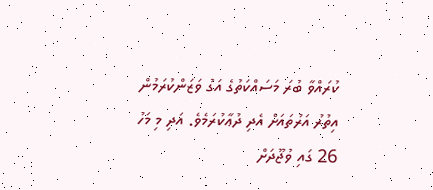ކުރައްވާ ބުރަ މަސައްކަތުގެ އަގު ވަޒަންކުރަމުން އިތުރު އަރުތައަށް އެދި ދުޢާކުރަމެވެ. އަދި މި މަހު 26 ގައި ވުޖޫދަށް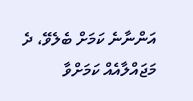އަންނާނެ ކަމަށް ބެލެވޭ، ދެ މަޖައްލާއެއް ކަމަށްވާ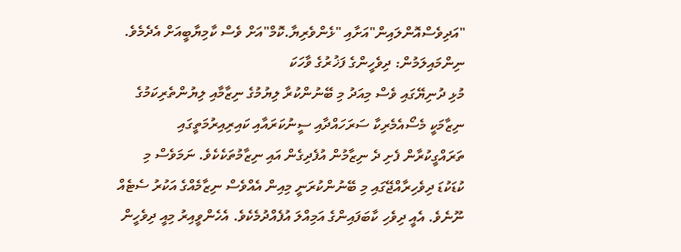"އަދިވެސްއޮންލައިން"އަށާއި "ޅެންވެރިޔާ.ކޮމް"އަށް ވެސް ކާމިޔާބީއަށް އެދެމެވެ.
ނިންމައިލަމުން: ދިވެހީންގެ ފަޚުރުގެ ވާހަކަ
މުޅި ދުނިޔޭގައި ވެސް މިއަދު މި ބޭނުންކުރާ ލިޔުމުގެ ނިޒާމާއި ލިޔުންތެރިކަމުގެ ނިޒާމަކީ މެސޯއެމެރިކާ ސަރަހައްދާއި ސީނުކަރައާއި ކައިރިއިރުމަތީގައި ތަރައްގީކުރާން ފެށި ދެ ނިޒާމުން އުފެދިގެން އައި ނިޒާމުތަކެކެވެ. ނަމަވެސް މި ކުޑަކުޑަ ދިވެހިރާއްޖޭގައި މި ބޭނުންކުރަނީ މިއިން އެއްވެސް ނިޒާމެއްގެ އަކުރު ސެޓެއް ނޫނެވެ. އެއީ ދިވެހި ކާބަފައިންގެ އަމިއްލަ އުފެއްދުމެކެވެ. އެހެންވީއިރު މިއީ ދިވެހީން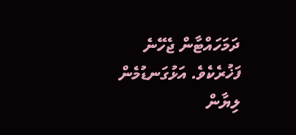ދަމަހައްޓާން ޖެހޭނެ ފަޚުރެކެވެ. އަޅުގަނޑުމެން ލިޔާން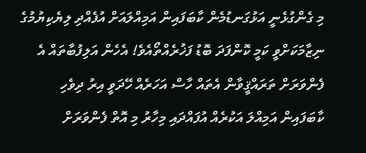މި ގެންގުޅެނީ އަޅުގަނޑުމެން ކާބަފައިން އަމިއްލައަށް އުފެއްދި ލިޔެކިޔުމުގެ ނިޒާމަކަށްވީ ކަމީ ކޮންފަދަ ބޮޑު ފަޚުރެއްތޯއެވެ! އެހެން އަލިފުބާތައް އެ ފެންވަރަށް ތަރައްޤީވާން އެތައް ހާސް އަހަރެއް ހޭދަވީ އިރު ދިވެހި ކާބަފައިން އަމިއްލަ އަކުރެއް އުފައްދައި މިހާރު މި އޮތް ފެންވަރަށް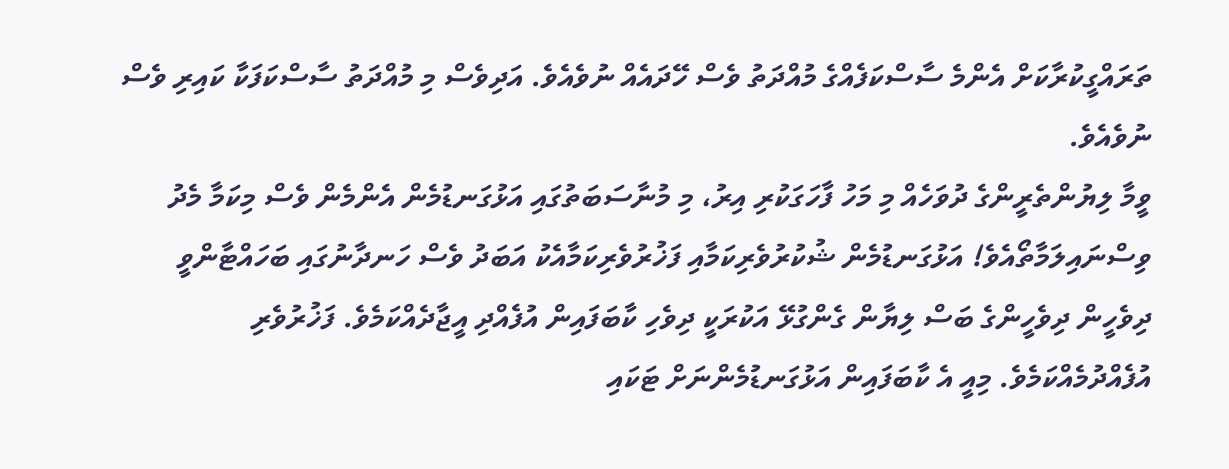ތަރައްގީކުރާކަށް އެންމެ ސާސްކަފެއްގެ މުއްދަތު ވެސް ހޭދައެއް ނުވެއެވެ. އަދިވެސް މި މުއްދަތު ސާސްކަފަކާ ކައިރި ވެސް ނުވެއެވެ.
ވީމާ ލިޔުންތެރީންގެ ދުވަހެއް މި މަހު ފާހަގަކުރި އިރު، މި މުނާސަބަތުގައި އަޅުގަނޑުމެން އެންމެން ވެސް މިކަމާ މެދު ވިސްނައިލަމާތޯއެވެ! އަޅުގަނޑުމެން ޝުކުރުވެރިކަމާއި ފަޚުރުވެރިކަމާއެކު އަބަދު ވެސް ހަނދާނުގައި ބަހައްޓާންވީ ދިވެހީން ދިވެހީންގެ ބަސް ލިޔާން ގެންގުޅޭ އަކުރަކީ ދިވެހި ކާބަފައިން އުފެއްދި އީޖާދެއްކަމެވެ. ފަޚުރުވެރި އުފެއްދުމެއްކަމެވެ. މިއީ އެ ކާބަފައިން އަޅުގަނޑުމެންނަށް ޓަކައި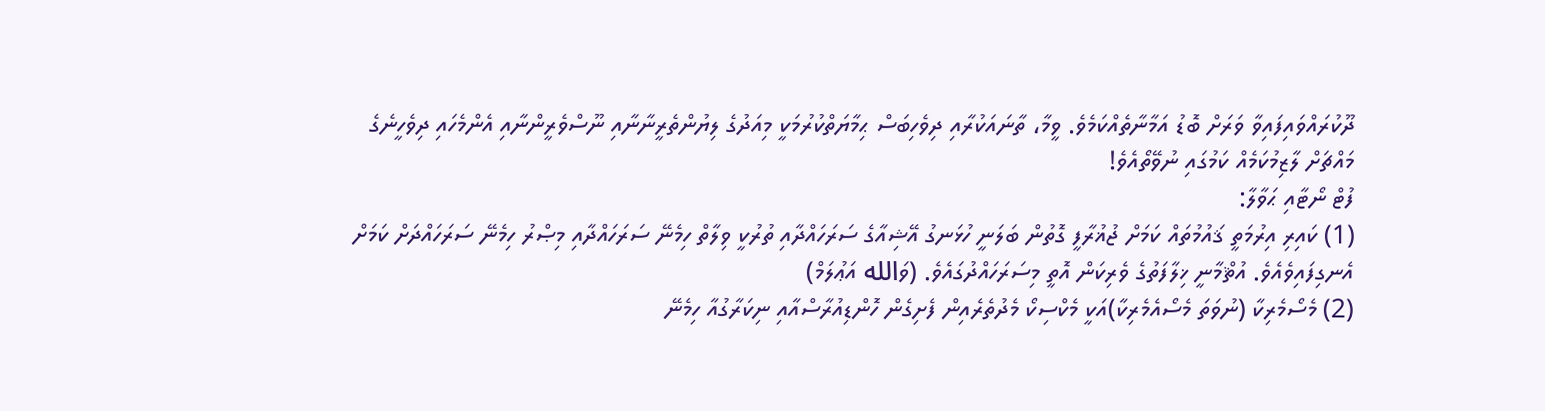ދޫކުރައްވައިފައިވާ ވަރަށް ބޮޑު އަމާނާތެއްކަމެވެ. ވީމާ، ތާނައަކުރާއި ދިވެހިބަސް ޙިމާޔަތްކުރުމަކީ މިއަދުގެ ލިޔުންތެރީނާނާއި ނޫސްވެރީންނާއި އެންމެހައި ދިވެހީނެގެ މައްޗަށް ލާޒިމުކަމެއް ކަމުގައި ނުވޭތޯއެވެ!
ފުޓް ނޯޓާއި ޙަވާލާ:
(1) ކައިރި އިރުމަތީ ޤައުމުތައް ކަމަށް ޖުޣުރާފީ ގޮތުން ބަލަނީ ހުޅަނގު އޭޝިއާގެ ސަރަހައްދާއި ތުރުކީ ވިލާތް ހިމެނޭ ސަރަހައްދާއި މިޞްރު ހިމެނޭ ސަރަހައްދަށް ކަމަށް އެނގިފައިވެއެވެ. އުޘްމާނީ ޚިލާފަތުގެ ވެރިކަން އޮތީ މިސަރަހައްދުގައެވެ. (ވަالله އަޢުލަމް)
(2) މެސޯމެރިކާ (ނުވަތަ މެސޯއެމެރިކާ)އަކީ މެކްސިކޯ މެދުތެރެއިން ފެށިގެން ހޮންޑިއުރާސްއާއި ނިކަރާގުއާ ހިމެނޭ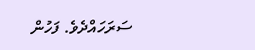ސަރަހައްދެވެ. ފަހުން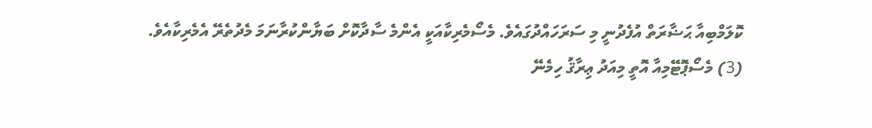ކޮލަމްބިއާ ޙަޟާރަތް އުފެދުނީ މި ސަރަހައްދުގައެވެ. މެސޯމެރިކާއަކީ އެންމެ ސާދާކޮށް ބަޔާންކުރާނަމަ މެދުތެރޭ އެމެރިކާއެވެ.
(3) މެސޯޕޮޓޭމިއާ އޮތީ މިއަދު ޢިރާޤު ހިމެނޭ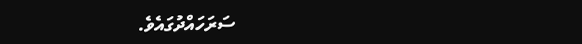ސަރަހައްދުގައެވެ.